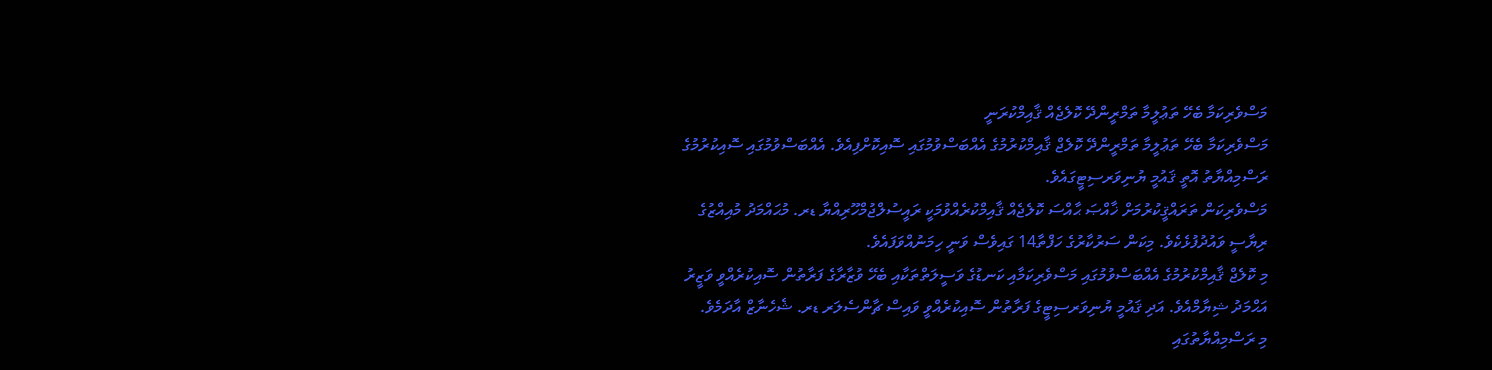މަސްވެރިކަމާ ބެހޭ ތަޢުލީމާ ތަމްރީންދޭ ކޮލެޖެއް ޤާއިމްކުރަނީ
މަސްވެރިކަމާ ބެހޭ ތަޢުލީމާ ތަމްރީންދޭ ކޮލެޖް ޤާއިމްކުރުމުގެ އެއްބަސްވުމުގައި ސޮއިކޮށްފިއެވެ. އެއްބަސްވުމުގައި ސޮއިކުރުމުގެ ރަސްމިއްޔާތު އޮތީ ޤައުމީ ޔުނިވަރސިޓީގައެވެ.
މަސްވެރިކަން ތަރައްޤީކުރުމަށް ޚާއްޞަ ޙާއްސަ ކޮލެޖެއް ޤާއިމްކުރެއްވުމަކީ ރައީސުލްޖުމްހޫރިއްޔާ ޑރ. މުޙައްމަދު މުއިއްޒުގެ ރިޔާސީ ވައުދުފުޅެކެވެ. މިކަން ސަރުކާރުގެ ހަފްތާ14 ގައިވެސް ވަނީ ހިމަނުއްވަފައެވެ.
މި ކޮލެޖް ޤާއިމްކުރުމުގެ އެއްބަސްވުމުގައި މަސްވެރިކަމާއި ކަނޑުގެ ވަސީލަތްތަކާއި ބެހޭ ވުޒާރާގެ ފަރާތުން ސޮއިކުރެއްވީ ވަޒީރު އަޙްމަދު ޝިޔާމްއެވެ. އަދި ޤައުމީ ޔުނިވަރސިޓީގެ ފަރާތުން ސޮއިކުރެއްވީ ވައިސް ޗާންސެލަރ ޑރ. ޝެހެނާޒް އާދަމެވެ.
މި ރަސްމިއްޔާތުގައި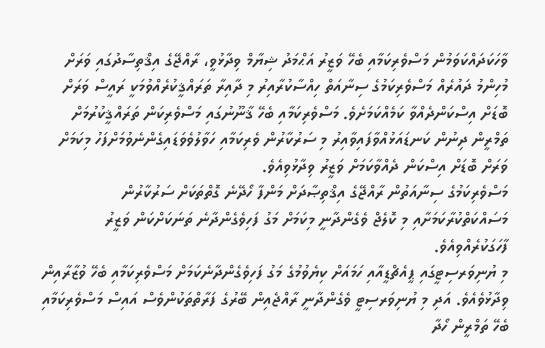ވާހަކަދައްކަވަމުން މަސްވެރިކަމާއި ބެހޭ ވަޒީރު އަޙްމަދު ޝިޔާމް ވިދާޅުވީ، ރާއްޖޭގެ އިޤްތިސާދުގައި ވަރަށް މުހިންމު ދައުރެއް މަސްވެރިކަމުގެ ސިނާއަތް ހިއްސާކުރާއިރު މި ދާއިރާ ތަރައްޤީކުރެއްވުމަކީ ރައީސް ވަރަށް ބޮޑަށް އިސްކަންދެއްވާ ކަމެއްކަމަށެވެ. މަސްވެރިކަމާއި ބެހޭ ޤާނޫނުގައި މަސްވެރިކަން ތަރައްޤީކުރުމަށް ތަމްރީން ދިނުން ކަނޑައަޅުއްވާފައިވާއިރު މި ސަރުކާރުން ވެރިކަމާއި ހަވާލުވެވަޑައިގެންނެވުމަށްފަހު މިކަމަށް ވަރަށް ބޮޑަށް އިސްކަން ދެއްވާކަމަށް ވަޒީރު ވިދާޅުވިއެވެ.
މަސްވެރިކަމުގެ ސިނާއަތުން ރާއްޖޭގެ އިޤްތިޞާދަށް މަންފާ ހޯދޭނެ ގޮތްތަކަށް ސަރުކާރުން މަސައްކަތްކުރާކަމަށާއި މި ކޮލެޖް ވެގެންދާނީ މިކަމަށް މަގު ފަހިވެގެންދާނެ ތަނަކަށްކަން ވަޒީރު ފާހަގަކުރެއްވިއެވެ.
މި ޔުނިވަރސިޓީގައި ޕީއެޗްޑީއާއި ހަމައަށް ކިޔެވުމުގެ މަގު ފަހިވެގެންދާނެކަމަށް މަސްވެރިކަމާއި ބެހޭ ވުޒާރާއިން ވިދާޅުވެއެވެ. އަދި މި ޔުނިވަރސިޓީ ވެގެންދާނީ ރާއްޖެއިން ބޭރުގެ ފަރާތްތަކުންވެސް އައިސް މަސްވެރިކަމާއި ބެހޭ ތަމްރީން ހޯދާ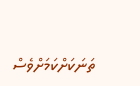ތަނަކަށްކަމަށްވެސް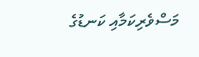މަސްވެރިކަމާއި ކަނޑުގެ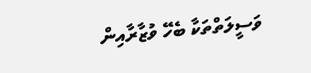ވަސީލަތްތަކާ ބެހޭ ވުޒާރާއިން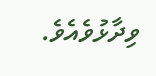ވިދާޅުވެއެވެ.